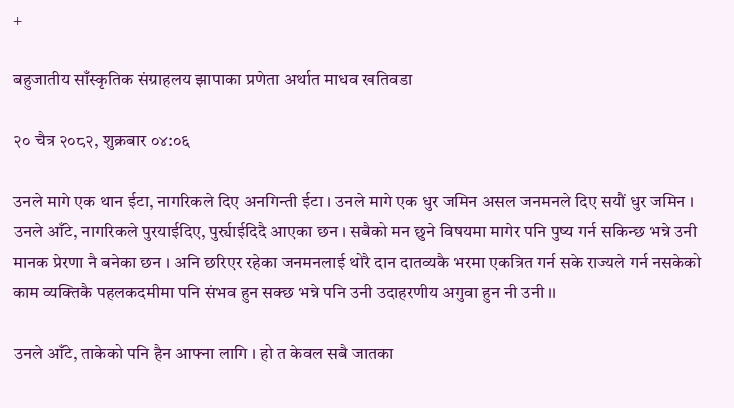+

बहुजातीय साँस्कृतिक संग्राहलय झापाका प्रणेता अर्थात माधव खतिवडा

२० चैत्र २०८२, शुक्रबार ०४:०६

उनले मागे एक थान ईटा, नागरिकले दिए अनगिन्ती ईटा । उनले मागे एक धुर जमिन असल जनमनले दिए सयौं धुर जमिन । उनले आँटे, नागरिकले पुरयाईदिए, पुर्र्याईदिदै आएका छन । सबैको मन छुने विषयमा मागेर पनि पुष्य गर्न सकिन्छ भन्ने उनी मानक प्रेरणा नै बनेका छन । अनि छरिएर रहेका जनमनलाई थोरै दान दातव्यकै भरमा एकत्रित गर्न सके राज्यले गर्न नसकेको काम व्यक्तिकै पहलकदमीमा पनि संभव हुन सक्छ भन्ने पनि उनी उदाहरणीय अगुवा हुन नी उनी ।।

उनले आँटे, ताकेको पनि हैन आफ्ना लागि । हो त केवल सबै जातका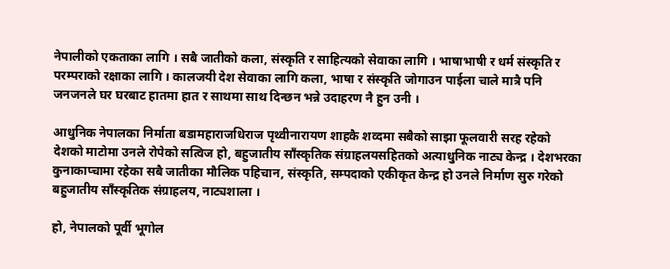नेपालीको एकताका लागि । सबै जातीको कला, संस्कृति र साहित्यको सेवाका लागि । भाषाभाषी र धर्म संस्कृति र परम्पराको रक्षाका लागि । कालजयी देश सेवाका लागि कला, भाषा र संस्कृति जोगाउन पाईला चाले मात्रै पनि जनजनले घर घरबाट हातमा हात र साथमा साथ दिन्छन भन्ने उदाहरण नै हुन उनी ।

आधुनिक नेपालका निर्माता बडामहाराजधिराज पृथ्वीनारायण शाहकै शव्दमा सबैको साझा फूलवारी सरह रहेको देशको माटोमा उनले रोपेको सत्विज हो, बहुजातीय साँस्कृतिक संग्राहलयसहितको अत्याधुनिक नाट्य केन्द्र । देशभरका कुनाकाप्चामा रहेका सबै जातीका मौलिक पहिचान, संस्कृति, सम्पदाको एकीकृत केन्द्र हो उनले निर्माण सुरु गरेको बहुजातीय साँस्कृतिक संग्राहलय, नाट्यशाला ।

हो, नेपालको पूर्वी भूगोल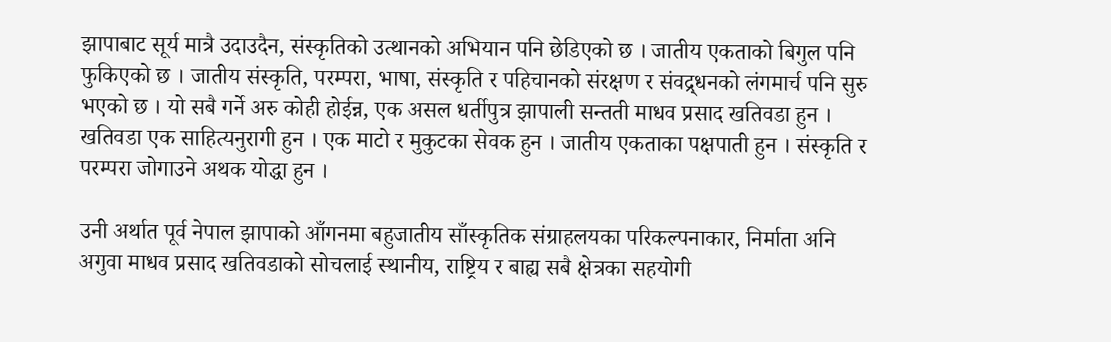झापाबाट सूर्य मात्रै उदाउदैन, संस्कृतिको उत्थानको अभियान पनि छेडिएको छ । जातीय एकताको बिगुल पनि फुकिएको छ । जातीय संस्कृति, परम्परा, भाषा, संस्कृति र पहिचानको संरक्षण र संवद्र्धनको लंगमार्च पनि सुरु भएको छ । यो सबै गर्ने अरु कोही होईन्न, एक असल धर्तीपुत्र झापाली सन्तती माधव प्रसाद खतिवडा हुन । खतिवडा एक साहित्यनुरागी हुन । एक माटो र मुकुटका सेवक हुन । जातीय एकताका पक्षपाती हुन । संस्कृति र परम्परा जोगाउने अथक योद्धा हुन ।

उनी अर्थात पूर्व नेपाल झापाको आँगनमा बहुजातीय साँस्कृतिक संग्राहलयका परिकल्पनाकार, निर्माता अनि अगुवा माधव प्रसाद खतिवडाको सोचलाई स्थानीय, राष्ट्रिय र बाह्य सबै क्षेत्रका सहयोगी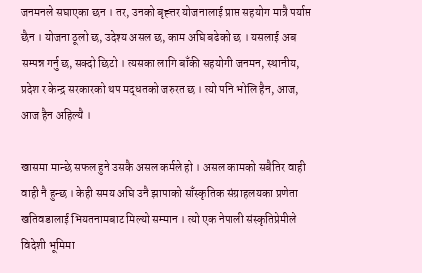जनमनले सघाएका छन । तर, उनको बृह्त्तर योजनालाई प्राप्त सहयोग मात्रै पर्याप्त छैन । योजना ठूलो छ, उदेश्य असल छ, काम अघि बढेको छ । यसलाई अब सम्पन्न गर्नु छ, सक्दो छिटो । त्यसका लागि बाँकी सहयोगी जनमन, स्थानीय, प्रदेश र केन्द्र सरकारको थप मद्धतको जरुरत छ । त्यो पनि भोलि हैन, आज, आज हैन अहिल्यै ।

खासमा मान्छे सफल हुने उसकै असल कर्मले हो । असल कामको सबैतिर वाही वाही नै हुन्छ । केही समय अघि उनै झापाको साँस्कृतिक संग्राहलयका प्रणेता खतिवडालाई भियतनामबाट मिल्यो सम्मान । त्यो एक नेपाली संस्कृतिप्रेमीले विदेशी भूमिमा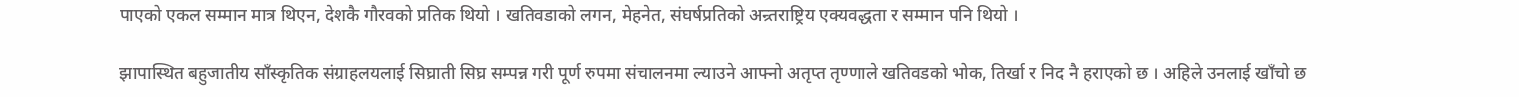पाएको एकल सम्मान मात्र थिएन, देशकै गौरवको प्रतिक थियो । खतिवडाको लगन, मेहनेत, संघर्षप्रतिको अन्र्तराष्ट्रिय एक्यवद्धता र सम्मान पनि थियो ।

झापास्थित बहुजातीय साँस्कृतिक संग्राहलयलाई सिघ्राती सिघ्र सम्पन्न गरी पूर्ण रुपमा संचालनमा ल्याउने आफ्नो अतृप्त तृण्णाले खतिवडको भोक, तिर्खा र निद नै हराएको छ । अहिले उनलाई खाँचो छ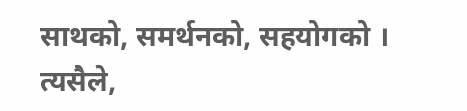साथको, समर्थनको, सहयोगको । त्यसैले,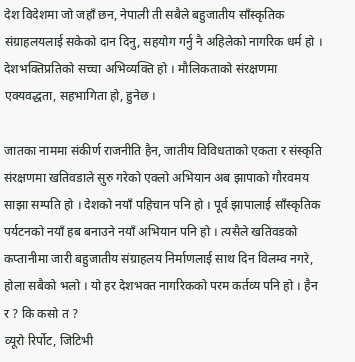देश विदेशमा जो जहाँ छन, नेपाली ती सबैले बहुजातीय साँस्कृतिक संग्राहलयलाई सकेको दान दिनु, सहयोग गर्नु नै अहिलेको नागरिक धर्म हो । देशभक्तिप्रतिको सच्चा अभिव्यक्ति हो । मौलिकताको संरक्षणमा एक्यवद्धता, सहभागिता हो, हुनेछ ।

जातका नाममा संकीर्ण राजनीति हैन, जातीय विविधताको एकता र संस्कृति संरक्षणमा खतिवडाले सुरु गरेको एक्लो अभियान अब झापाको गौरवमय साझा सम्पति हो । देशको नयाँ पहिचान पनि हो । पूर्व झापालाई साँस्कृतिक पर्यटनको नयाँ हब बनाउने नयाँ अभियान पनि हो । त्यसैले खतिवडको कप्तानीमा जारी बहुजातीय संग्राहलय निर्माणलाई साथ दिन विलम्व नगरे, होला सबैको भलो । यो हर देशभक्त नागरिकको परम कर्तव्य पनि हो । हैन र ? कि कसो त ?
व्यूरो रिर्पोट, जिटिभी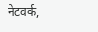नेटवर्क,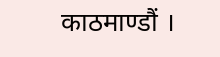काठमाण्डौं ।